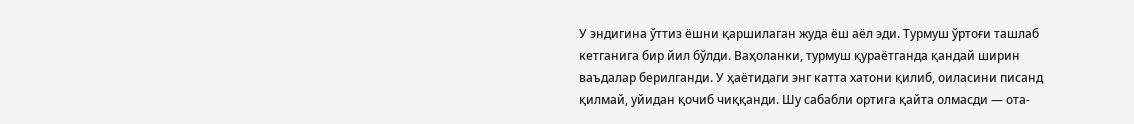У эндигина ўттиз ёшни қаршилаган жуда ёш аёл эди. Турмуш ўртоғи ташлаб кетганига бир йил бўлди. Ваҳоланки, турмуш қураётганда қандай ширин ваъдалар берилганди. У ҳаётидаги энг катта хатони қилиб, оиласини писанд қилмай, уйидан қочиб чиққанди. Шу сабабли ортига қайта олмасди — ота-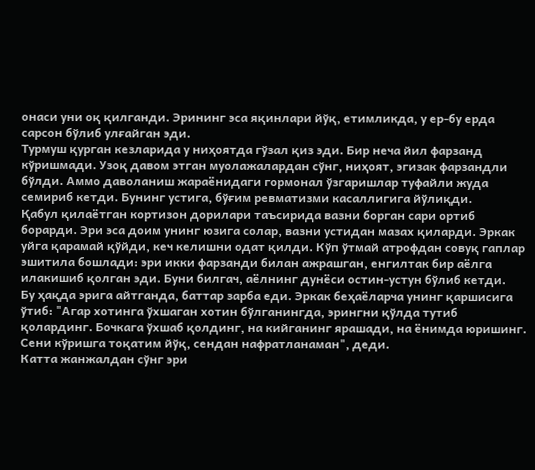онаси уни оқ қилганди. Эрининг эса яқинлари йўқ, етимликда, у ер-бу ерда сарсон бўлиб улғайган эди.
Турмуш қурган кезларида у ниҳоятда гўзал қиз эди. Бир неча йил фарзанд кўришмади. Узоқ давом этган муолажалардан сўнг, ниҳоят, эгизак фарзандли бўлди. Аммо даволаниш жараёнидаги гормонал ўзгаришлар туфайли жуда семириб кетди. Бунинг устига, бўғим ревматизми касаллигига йўлиқди.
Қабул қилаётган кортизон дорилари таъсирида вазни борган сари ортиб борарди. Эри эса доим унинг юзига солар, вазни устидан мазах қиларди. Эркак уйга қарамай қўйди, кеч келишни одат қилди. Кўп ўтмай атрофдан совуқ гаплар эшитила бошлади: эри икки фарзанди билан ажрашган, енгилтак бир аёлга илакишиб қолган эди. Буни билгач, аёлнинг дунёси остин-устун бўлиб кетди.
Бу ҳақда эрига айтганда, баттар зарба еди. Эркак беҳаёларча унинг қаршисига ўтиб: "Агар хотинга ўхшаган хотин бўлганингда, эрингни қўлда тутиб қолардинг. Бочкага ўхшаб қолдинг, на кийганинг ярашади, на ёнимда юришинг. Сени кўришга тоқатим йўқ, сендан нафратланаман", деди.
Катта жанжалдан сўнг эри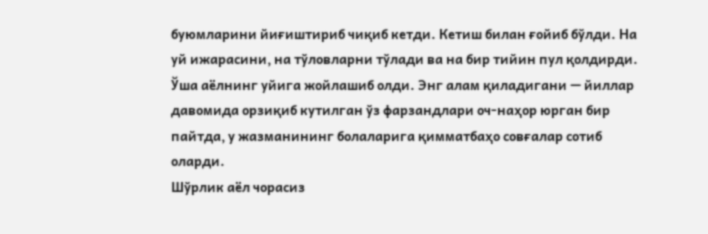буюмларини йиғиштириб чиқиб кетди. Кетиш билан ғойиб бўлди. На уй ижарасини, на тўловларни тўлади ва на бир тийин пул қолдирди. Ўша аёлнинг уйига жойлашиб олди. Энг алам қиладигани — йиллар давомида орзиқиб кутилган ўз фарзандлари оч-наҳор юрган бир пайтда, у жазманининг болаларига қимматбаҳо совғалар сотиб оларди.
Шўрлик аёл чорасиз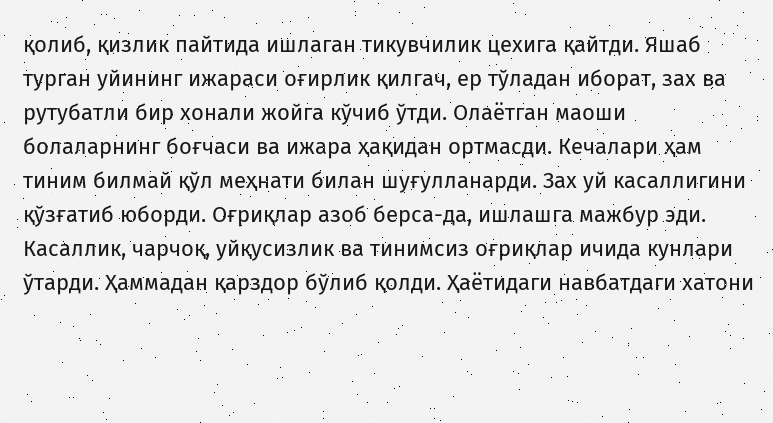қолиб, қизлик пайтида ишлаган тикувчилик цехига қайтди. Яшаб турган уйининг ижараси оғирлик қилгач, ер тўладан иборат, зах ва рутубатли бир хонали жойга кўчиб ўтди. Олаётган маоши болаларнинг боғчаси ва ижара ҳақидан ортмасди. Кечалари ҳам тиним билмай қўл меҳнати билан шуғулланарди. Зах уй касаллигини қўзғатиб юборди. Оғриқлар азоб берса-да, ишлашга мажбур эди.
Касаллик, чарчоқ, уйқусизлик ва тинимсиз оғриқлар ичида кунлари ўтарди. Ҳаммадан қарздор бўлиб қолди. Ҳаётидаги навбатдаги хатони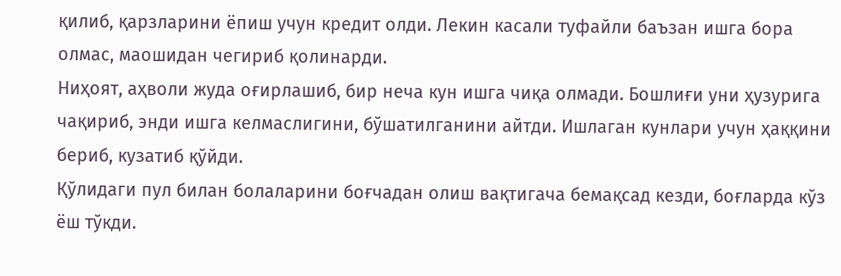қилиб, қарзларини ёпиш учун кредит олди. Лекин касали туфайли баъзан ишга бора олмас, маошидан чегириб қолинарди.
Ниҳоят, аҳволи жуда оғирлашиб, бир неча кун ишга чиқа олмади. Бошлиғи уни ҳузурига чақириб, энди ишга келмаслигини, бўшатилганини айтди. Ишлаган кунлари учун ҳаққини бериб, кузатиб қўйди.
Қўлидаги пул билан болаларини боғчадан олиш вақтигача бемақсад кезди, боғларда кўз ёш тўкди.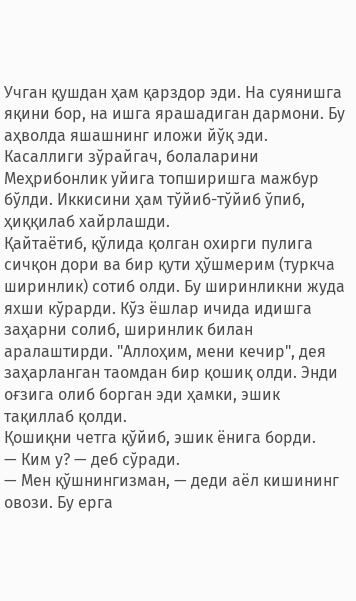Учган қушдан ҳам қарздор эди. На суянишга яқини бор, на ишга ярашадиган дармони. Бу аҳволда яшашнинг иложи йўқ эди.
Касаллиги зўрайгач, болаларини Меҳрибонлик уйига топширишга мажбур бўлди. Иккисини ҳам тўйиб-тўйиб ўпиб, ҳиққилаб хайрлашди.
Қайтаётиб, қўлида қолган охирги пулига сичқон дори ва бир қути ҳўшмерим (туркча ширинлик) сотиб олди. Бу ширинликни жуда яхши кўрарди. Кўз ёшлар ичида идишга заҳарни солиб, ширинлик билан аралаштирди. "Аллоҳим, мени кечир", дея заҳарланган таомдан бир қошиқ олди. Энди оғзига олиб борган эди ҳамки, эшик тақиллаб қолди.
Қошиқни четга қўйиб, эшик ёнига борди.
— Ким у? — деб сўради.
— Мен қўшнингизман, — деди аёл кишининг овози. Бу ерга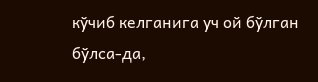кўчиб келганига уч ой бўлган бўлса-да,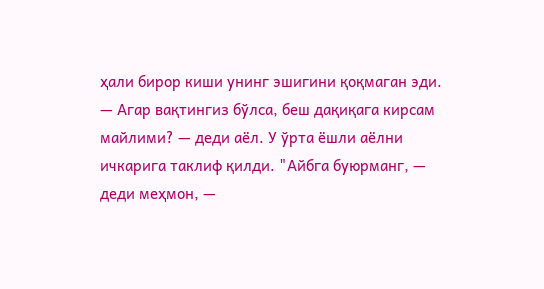ҳали бирор киши унинг эшигини қоқмаган эди.
— Агар вақтингиз бўлса, беш дақиқага кирсам майлими? — деди аёл. У ўрта ёшли аёлни ичкарига таклиф қилди. "Айбга буюрманг, — деди меҳмон, —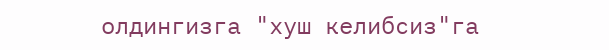олдингизга "хуш келибсиз"га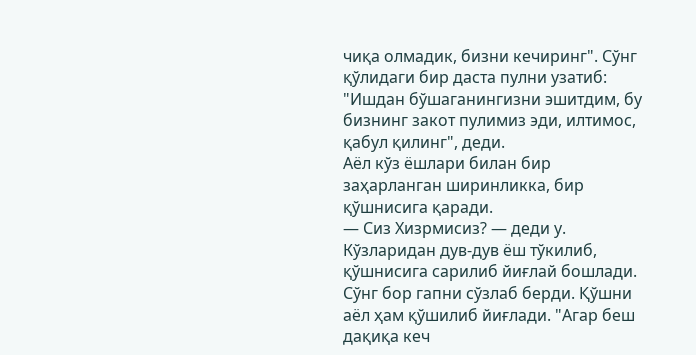чиқа олмадик, бизни кечиринг". Сўнг қўлидаги бир даста пулни узатиб: "Ишдан бўшаганингизни эшитдим, бу бизнинг закот пулимиз эди, илтимос, қабул қилинг", деди.
Аёл кўз ёшлари билан бир заҳарланган ширинликка, бир қўшнисига қаради.
— Сиз Хизрмисиз? — деди у. Кўзларидан дув-дув ёш тўкилиб, қўшнисига сарилиб йиғлай бошлади. Сўнг бор гапни сўзлаб берди. Қўшни аёл ҳам қўшилиб йиғлади. "Агар беш дақиқа кеч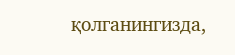қолганингизда,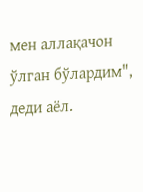мен аллақачон ўлган бўлардим", деди аёл.